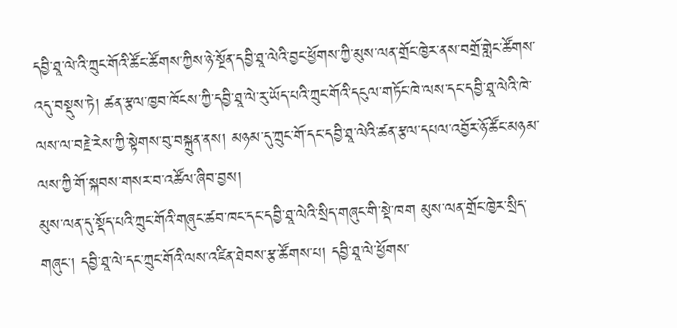དབྱི་ཐཱ་ལེ་འི་ཀྲུང་གོའི་ཚོང་ཚོགས་ཀྱིས་ཉེ་སྔོན་དབྱི་ཐཱ་ལེའི་བྱང་ཕྱོགས་ཀྱི་མུས་ལན་གྲོང་ཁྱེར་ནས་བགྲོ་གླེང་ཚོགས་འདུ་བསྡུས་ཏེ། ཚན་རྩལ་ཁྱབ་ཁོངས་ཀྱི་དབྱི་ཐཱ་ལེ་རུ་ཡོད་པའི་ཀྲུང་གོའི་དངུལ་གཏོང་ཁེ་ལས་དང་དབྱི་ཐཱ་ལེའི་ཁེ་ལས་ལ་བརྗེ་རེས་ཀྱི་སྟེགས་བུ་བསྐྲུན་ནས། མཉམ་དུ་ཀྲུང་གོ་དང་དབྱི་ཐཱ་ལེའི་ཚན་རྩལ་དཔལ་འབྱོར་ཉོ་ཚོང་མཉམ་ལས་ཀྱི་གོ་སྐབས་གསར་བ་འཚོལ་ཞིབ་བྱས།
མུས་ལན་དུ་སྡོད་པའི་ཀྲུང་གོའི་གཞུང་ཚབ་ཁང་དང་དབྱི་ཐཱ་ལེའི་སྲིད་གཞུང་གི་སྡེ་ཁག མུས་ལན་གྲོང་ཁྱེར་སྲིད་གཞུང་། དབྱི་ཐཱ་ལེ་དང་ཀྲུང་གོའི་ལས་འཛིན་ཐེབས་རྩ་ཚོགས་པ། དབྱི་ཐཱ་ལེ་ཕྱོགས་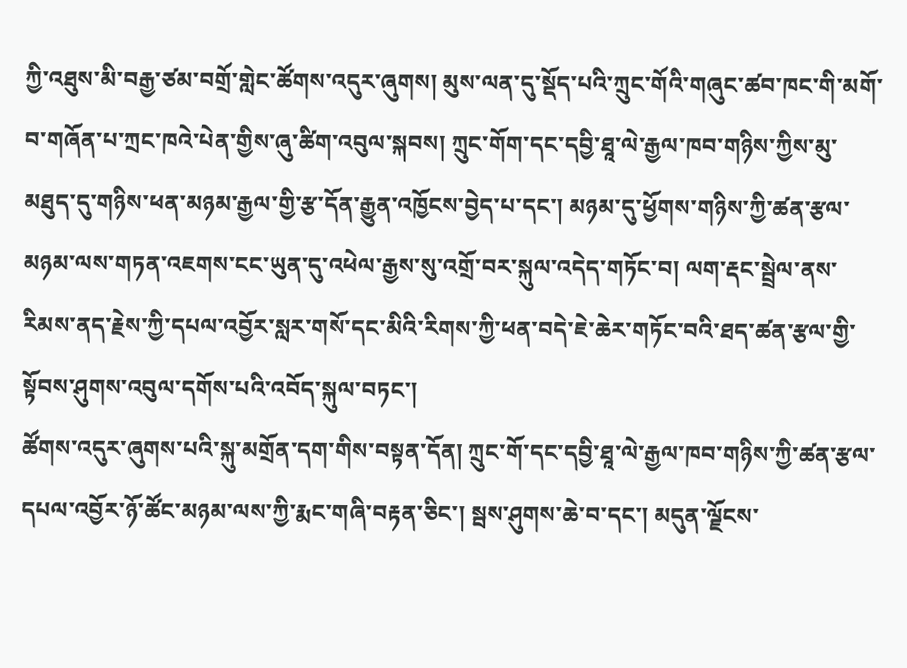ཀྱི་འཐུས་མི་བརྒྱ་ཙམ་བགྲོ་གླེང་ཚོགས་འདུར་ཞུགས། མུས་ལན་དུ་སྡོད་པའི་ཀྲུང་གོའི་གཞུང་ཚབ་ཁང་གི་མགོ་བ་གཞོན་པ་ཀྲང་ཁའེ་པེན་གྱིས་ཞུ་ཚིག་འབུལ་སྐབས། ཀྲུང་གོག་དང་དབྱི་ཐཱ་ལེ་རྒྱལ་ཁབ་གཉིས་ཀྱིས་མུ་མཐུད་དུ་གཉིས་ཕན་མཉམ་རྒྱལ་གྱི་རྩ་དོན་རྒྱུན་འཁྱོངས་བྱེད་པ་དང་། མཉམ་དུ་ཕྱོགས་གཉིས་ཀྱི་ཚན་རྩལ་མཉམ་ལས་གཏན་འཇགས་ངང་ཡུན་དུ་འཕེལ་རྒྱས་སུ་འགྲོ་བར་སྐུལ་འདེད་གཏོང་བ། ལག་རྡང་སྦྲེལ་ནས་རིམས་ནད་རྗེས་ཀྱི་དཔལ་འབྱོར་སླར་གསོ་དང་མིའི་རིགས་ཀྱི་ཕན་བདེ་ཇེ་ཆེར་གཏོང་བའི་ཐད་ཚན་རྩལ་གྱི་སྟོབས་ཤུགས་འབུལ་དགོས་པའི་འབོད་སྐུལ་བཏང་།
ཚོགས་འདུར་ཞུགས་པའི་སྐུ་མགྲོན་དག་གིས་བསྟན་དོན། ཀྲུང་གོ་དང་དབྱི་ཐཱ་ལེ་རྒྱལ་ཁབ་གཉིས་ཀྱི་ཚན་རྩལ་དཔལ་འབྱོར་ཉོ་ཚོང་མཉམ་ལས་ཀྱི་རྨང་གཞི་བརྟན་ཅིང་། སྦས་ཤུགས་ཆེ་བ་དང་། མདུན་ལྗོངས་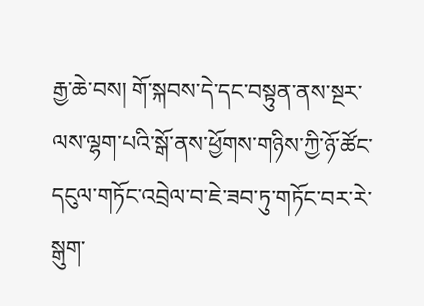རྒྱ་ཆེ་བས། གོ་སྐབས་དེ་དང་བསྟུན་ནས་སྔར་ལས་ལྷག་པའི་སྒོ་ནས་ཕྱོགས་གཉིས་ཀྱི་ཉོ་ཚོང་དངུལ་གཏོང་འབྲེལ་བ་ཇེ་ཟབ་ཏུ་གཏོང་བར་རེ་སྒུག་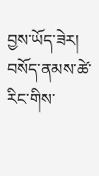བྱས་ཡོད་ཟེར།
བསོད་ནམས་ཚེ་རིང་གིས་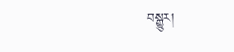བསྒྱུར།